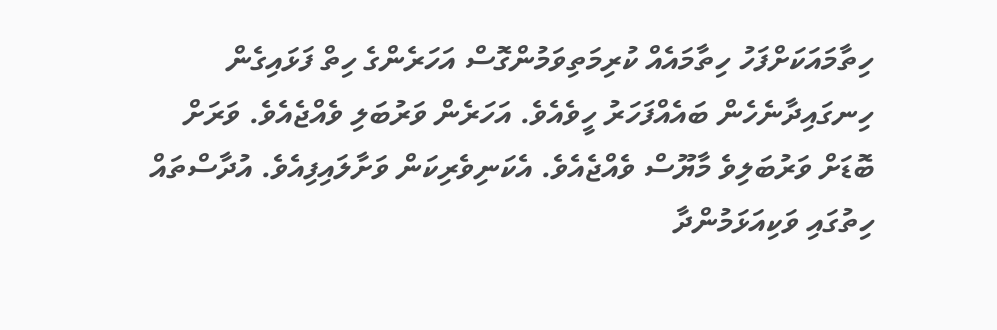ހިތާމައަކަށްފަހު ހިތާމައެއް ކުރިމަތިވަމުންގޮސް އަހަރެންގެ ހިތް ފަޅައިގެން ހިނގައިދާނެހެން ބައެއްފަހަރު ހީވެއެވެ. އަހަރެން ވަރުބަލި ވެއްޖެއެވެ. ވަރަށް ބޮޑަށް ވަރުބަލިވެ މާޔޫސް ވެއްޖެއެވެ. އެކަނިވެރިކަން ވަށާލައިފިއެވެ. އުދާސްތައް ހިތުގައި ވަކިއަޅަމުންދާ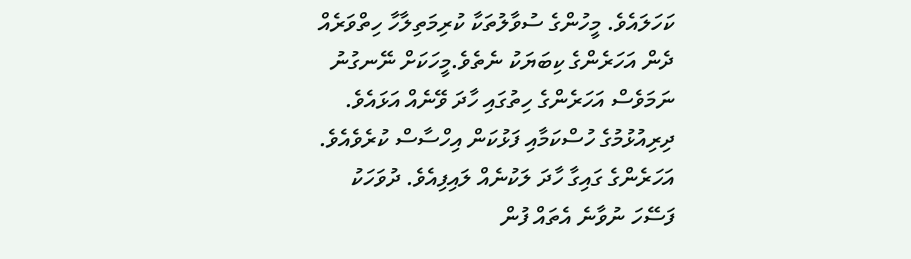ކަހަލައެވެ. މީހުންގެ ސުވާލުތަކާ ކުރިމަތިލާހާ ހިތްވަރެއް ދެން އަހަރެންގެ ކިބަޔަކު ނެތެވެ.މީހަކަށް ނޭނގުނު ނަމަވެސް އަހަރެންގެ ހިތުގައި ހާދަ ވޭނެއް އަޅައެވެ. ދިރިއުޅުމުގެ ހުސްކަމާއި ފަޅުކަން އިހްސާސް ކުރެވެއެވެ. އަހަރެންގެ ގައިގާ ހާދަ ލަކުނެއް ލައިފިއެވެ. ދުވަހަކު ފަސޭހަ ނުވާނެ އެތައް ފުން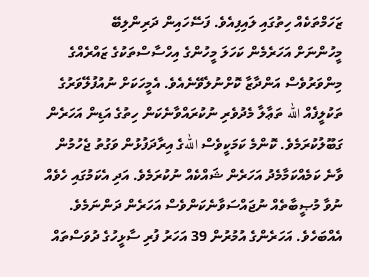ޒަހަމްތަކެއް ހިތުގައި ލައިފިއެވެ. ފަސޭހައިން ދަރިންލިބޭ
މީހުންނަށް އަހަރެމެން ކަހަލަ މީހުންގެ އިހްސާސްތަކުގެ ޒައްރެއްގެ މިންވަރުވެސް އަންދާޒާ ކޮށްނުލެވޭނެއެވެ. އެމީހަކަށް ނުއުފުލޭވަރުގެ ތަކުލީފެއް الله ތަޢާލާ މެދުވެރި ނުކުރައްވާނެކަން ހިތުގެ އަޑިން އަހަރެން ގަބޫލުކުރަމެވެ. ކޮންމެ ކަމަކީވެސް اللهގެ އިރާދަފުޅުން ވަގުތު ޖެހުމުން ވާނެ ކަމެއްކަމާމެދު އަހަރެން ޝައްކެއް ނުކުރަމެވެ. އަދި އެކަމުގައި ހެވެއް ނުވާ މުޞީބާތެއް ނުޖައްސަވާނެކަންވެސް އަހަރެން ދަންނަމެވެ. އެއްބަހެވެ. އަހަރެންގެ އުމުރުން 39 އަހަރު ފުރި ސާޅީހުގެ ދުވަސްތައް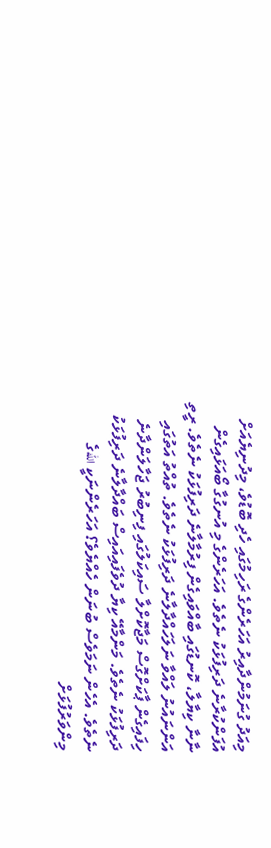މިއަދު ގުނަމުންދާއިރު އަހަރެންގެ ރަހިމުގައި ހެދި ބޮޑުވެ، މިދުނިޔެއަށް އުފަންކުރާނެ ދަރިފުޅަކު ނެތެވެ. އަހަރެންގެ މި އުނގުގާ ބޯއަޅައިގެން ނާނާ ކިޔާލާ، ކޮނޑުގައި ބާއްވައިގެން ފިރުމާލާނެ ދަރިފުޅަކު ނެތެވެ. ރީތި އަންނައުނު ލައްވާ ނަލަހައްދާލާނެ ދަރިފުޅަކު ނެތެވެ. ތުއްތު އަތުގައި ހިފައިގެން ޕާކަށްގޮސް މަޖާކޮށްލާ ސައިކަލުގައި ފިނިބުރު ޖަހާލަންދާނެ ދަރިފުޅަކު ނެތެވެ. މަންމާއޭ ކިޔާ ދުވެފައިއައިސް ބައްދާލާނެ ދަރިފުޅަކު ނެތެވެ. އެހެން ނަމަވެސް ބުނަން ހެއްޔެވެ؟ އަހަރެންނަކީ اللهގެ މިންވަރުފުޅަށް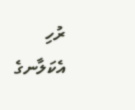ރުހި އެކަލާނގެ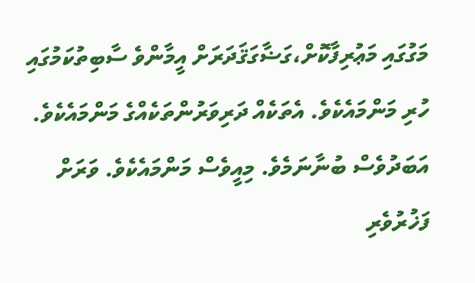މަގުގައި މަޢުރިފާކޮށް،ގަޟާގަޤަދަރަށް އީމާންވެ ސާބިތުކަމުގައި ހުރި މަންމައެކެވެ. އެތަކެއް ދަރިވަރުންތަކެއްގެ މަންމައެކެވެ. އަބަދުވެސް ބުނާނަމެވެ. މިއީވެސް މަންމައެކެވެ. ވަރަށް ފަޚުރުވެރި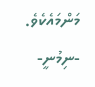މަންމައެކެވެ.
-ނިމުނީ-